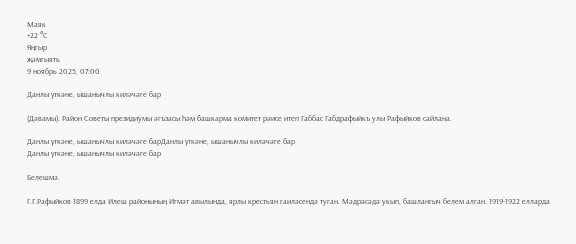Маяк
+22 °С
Яңгыр
җәмгыять
9 ноябрь 2025, 07:00

Данлы үткәне, ышанычлы киләчәге бар

(Дәвамы). Район Советы президиумы әгъзасы һәм башкарма комитет рәисе итеп Габбас Габдрафыйкъ улы Рафыйков сайлана.

Данлы үткәне, ышанычлы киләчәге барДанлы үткәне, ышанычлы киләчәге бар
Данлы үткәне, ышанычлы киләчәге бар

Белешмә.

Г.Г.Рафыйков 1899 елда Илеш районының Игмәт авылында, ярлы крестьян гаиләсендә туган. Мәдрәсәдә укып, башлангыч белем алган. 1919-1922 елларда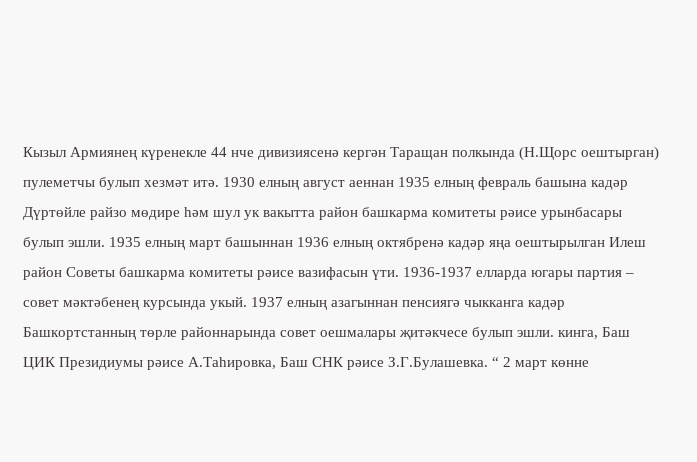Кызыл Армиянең күренекле 44 нче дивизиясенә кергән Таращан полкында (Н.Щорс оештырган) пулеметчы булып хезмәт итә. 1930 елның август аеннан 1935 елның февраль башына кадәр Дүртөйле райзо мөдире һәм шул ук вакытта район башкарма комитеты рәисе урынбасары булып эшли. 1935 елның март башыннан 1936 елның октябренә кадәр яңа оештырылган Илеш район Советы башкарма комитеты рәисе вазифасын үти. 1936-1937 елларда югары партия – совет мәктәбенең курсында укый. 1937 елның азагыннан пенсиягә чыкканга кадәр Башкортстанның төрле районнарында совет оешмалары җитәкчесе булып эшли. кинга, Баш ЦИК Президиумы рәисе А.Таһировка, Баш СНК рәисе З.Г.Булашевка. “ 2 март көнне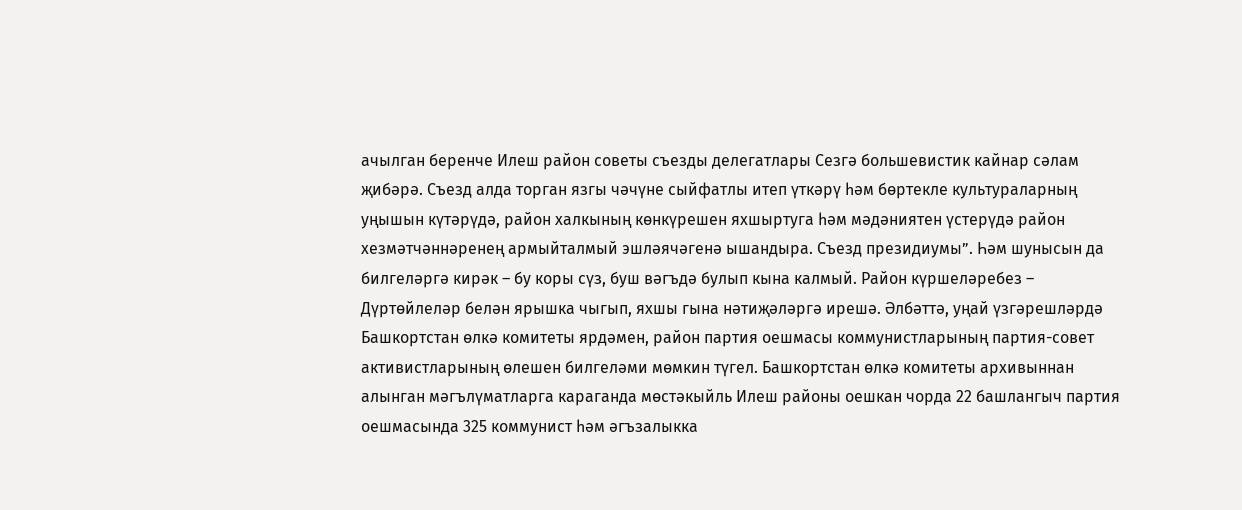ачылган беренче Илеш район советы съезды делегатлары Сезгә большевистик кайнар сәлам җибәрә. Съезд алда торган язгы чәчүне сыйфатлы итеп үткәрү һәм бөртекле культураларның уңышын күтәрүдә, район халкының көнкүрешен яхшыртуга һәм мәдәниятен үстерүдә район хезмәтчәннәренең армыйталмый эшләячәгенә ышандыра. Съезд президиумы”. Һәм шунысын да билгеләргә кирәк – бу коры сүз, буш вәгъдә булып кына калмый. Район күршеләребез – Дүртөйлеләр белән ярышка чыгып, яхшы гына нәтиҗәләргә ирешә. Әлбәттә, уңай үзгәрешләрдә Башкортстан өлкә комитеты ярдәмен, район партия оешмасы коммунистларының партия-совет активистларының өлешен билгеләми мөмкин түгел. Башкортстан өлкә комитеты архивыннан алынган мәгълүматларга караганда мөстәкыйль Илеш районы оешкан чорда 22 башлангыч партия оешмасында 325 коммунист һәм әгъзалыкка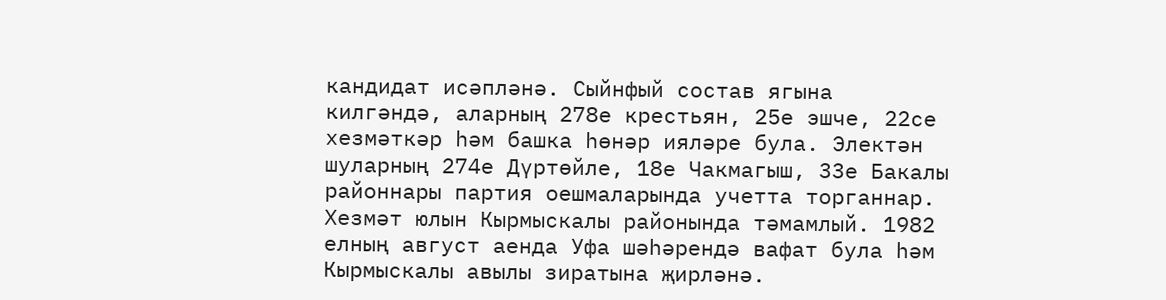кандидат исәпләнә. Сыйнфый состав ягына килгәндә, аларның 278е крестьян, 25е эшче, 22се хезмәткәр һәм башка һөнәр ияләре була. Электән шуларның 274е Дүртөйле, 18е Чакмагыш, 33е Бакалы районнары партия оешмаларында учетта торганнар. Хезмәт юлын Кырмыскалы районында тәмамлый. 1982 елның август аенда Уфа шәһәрендә вафат була һәм Кырмыскалы авылы зиратына җирләнә.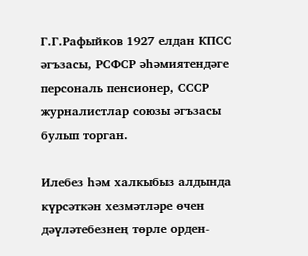Г.Г.Рафыйков 1927 елдан КПСС әгъзасы, РСФСР әһәмиятендәге персональ пенсионер, СССР журналистлар союзы әгъзасы булып торган.

Илебез һәм халкыбыз алдында күрсәткән хезмәтләре өчен дәүләтебезнең төрле орден-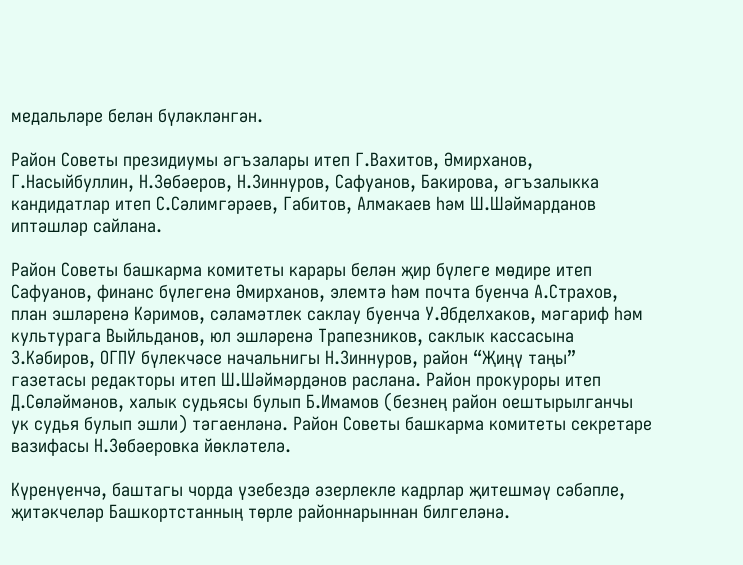медальләре белән бүләкләнгән.

Район Советы президиумы әгъзалары итеп Г.Вахитов, Әмирханов, Г.Насыйбуллин, Н.Зөбәеров, Н.Зиннуров, Сафуанов, Бакирова, әгъзалыкка кандидатлар итеп С.Сәлимгәрәев, Габитов, Алмакаев һәм Ш.Шәймарданов иптәшләр сайлана.

Район Советы башкарма комитеты карары белән җир бүлеге мөдире итеп Сафуанов, финанс бүлегенә Әмирханов, элемтә һәм почта буенча А.Страхов, план эшләренә Кәримов, сәламәтлек саклау буенча У.Әбделхаков, мәгариф һәм культурага Выйльданов, юл эшләренә Трапезников, саклык кассасына З.Кәбиров, ОГПУ бүлекчәсе начальнигы Н.Зиннуров, район “Җиңү таңы” газетасы редакторы итеп Ш.Шәймәрдәнов раслана. Район прокуроры итеп Д.Сөләймәнов, халык судьясы булып Б.Имамов (безнең район оештырылганчы ук судья булып эшли) тәгаенләнә. Район Советы башкарма комитеты секретаре вазифасы Н.Зөбәеровка йөкләтелә.

Күренүенчә, баштагы чорда үзебездә әзерлекле кадрлар җитешмәү сәбәпле, җитәкчеләр Башкортстанның төрле районнарыннан билгеләнә.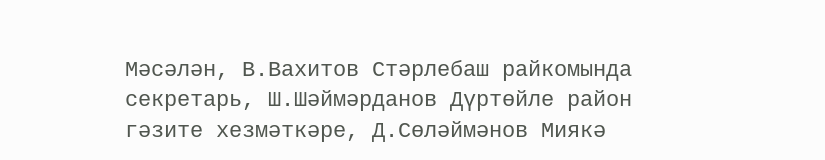Мәсәлән, В.Вахитов Стәрлебаш райкомында секретарь, Ш.Шәймәрданов Дүртөйле район гәзите хезмәткәре, Д.Сөләймәнов Миякә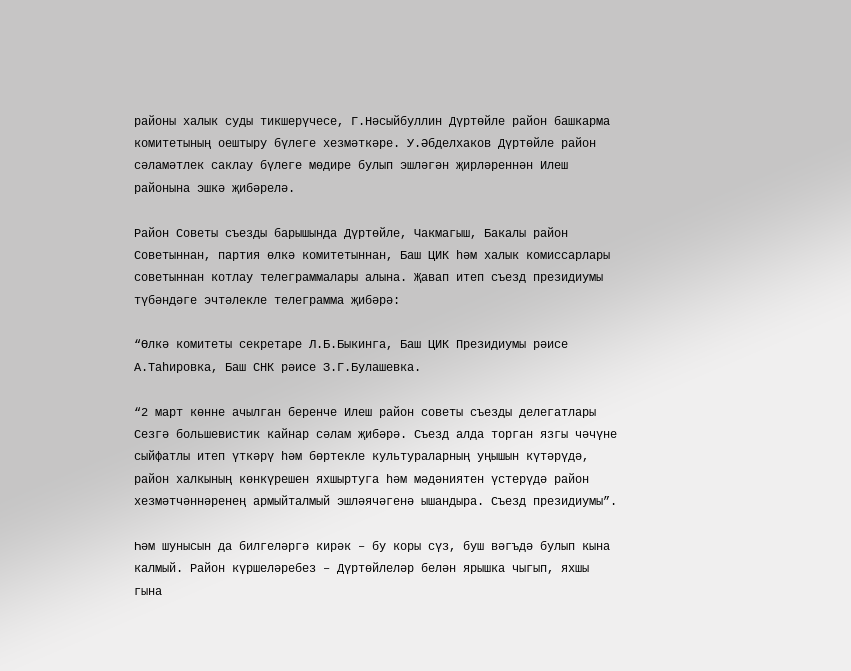районы халык суды тикшерүчесе, Г.Нәсыйбуллин Дүртөйле район башкарма комитетының оештыру бүлеге хезмәткәре. У.Әбделхаков Дүртөйле район сәламәтлек саклау бүлеге мөдире булып эшләгән җирләреннән Илеш районына эшкә җибәрелә.

Район Советы съезды барышында Дүртөйле, Чакмагыш, Бакалы район Советыннан, партия өлкә комитетыннан, Баш ЦИК һәм халык комиссарлары советыннан котлау телеграммалары алына. Җавап итеп съезд президиумы түбәндәге эчтәлекле телеграмма җибәрә:

“Өлкә комитеты секретаре Л.Б.Быкинга, Баш ЦИК Президиумы рәисе А.Таһировка, Баш СНК рәисе З.Г.Булашевка.

“2 март көнне ачылган беренче Илеш район советы съезды делегатлары Сезгә большевистик кайнар сәлам җибәрә. Съезд алда торган язгы чәчүне сыйфатлы итеп үткәрү һәм бөртекле культураларның уңышын күтәрүдә, район халкының көнкүрешен яхшыртуга һәм мәдәниятен үстерүдә район хезмәтчәннәренең армыйталмый эшләячәгенә ышандыра. Съезд президиумы”.

Һәм шунысын да билгеләргә кирәк – бу коры сүз, буш вәгъдә булып кына калмый. Район күршеләребез – Дүртөйлеләр белән ярышка чыгып, яхшы гына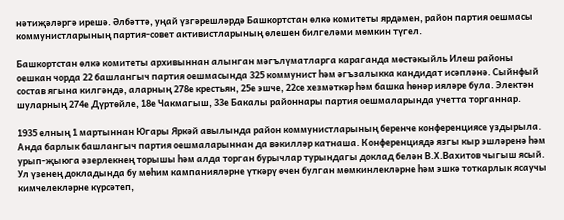нәтиҗәләргә ирешә. Әлбәттә, уңай үзгәрешләрдә Башкортстан өлкә комитеты ярдәмен, район партия оешмасы коммунистларының партия-совет активистларының өлешен билгеләми мөмкин түгел.

Башкортстан өлкә комитеты архивыннан алынган мәгълүматларга караганда мөстәкыйль Илеш районы оешкан чорда 22 башлангыч партия оешмасында 325 коммунист һәм әгъзалыкка кандидат исәпләнә. Сыйнфый состав ягына килгәндә, аларның 278е крестьян, 25е эшче, 22се хезмәткәр һәм башка һөнәр ияләре була. Электән шуларның 274е Дүртөйле, 18е Чакмагыш, 33е Бакалы районнары партия оешмаларында учетта торганнар.

1935 елның 1 мартыннан Югары Яркәй авылында район коммунистларының беренче конференциясе уздырыла. Анда барлык башлангыч партия оешмаларыннан да вәкилләр катнаша. Конференциядә язгы кыр эшләренә һәм урып-җыюга әзерлекнең торышы һәм алда торган бурычлар турындагы доклад белән В.Х.Вахитов чыгыш ясый. Ул үзенең докладында бу мөһим кампанияләрне үткәрү өчен булган мөмкинлекләрне һәм эшкә тоткарлык ясаучы кимчелекләрне күрсәтеп,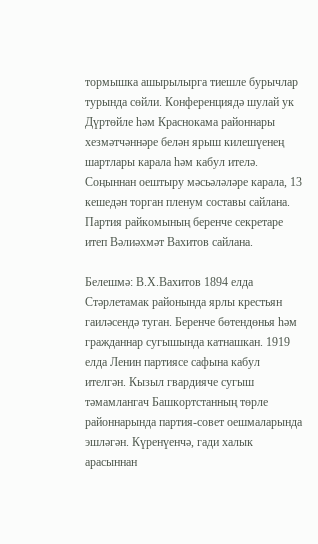тормышка ашырылырга тиешле бурычлар турында сөйли. Конференциядә шулай ук Дүртөйле һәм Краснокама районнары хезмәтчәннәре белән ярыш килешүенең шартлары карала һәм кабул ителә. Соңыннан оештыру мәсьәләләре карала, 13 кешедән торган пленум составы сайлана. Партия райкомының беренче секретаре итеп Вәлиәхмәт Вахитов сайлана.

Белешмә: В.Х.Вахитов 1894 елда Стәрлетамак районында ярлы крестьян гаиләсендә туган. Беренче бөтендөнья һәм гражданнар сугышында катнашкан. 1919 елда Ленин партиясе сафына кабул ителгән. Кызыл гвардияче сугыш тәмамлангач Башкортстанның төрле районнарында партия-совет оешмаларында эшләгән. Күренүенчә, гади халык арасыннан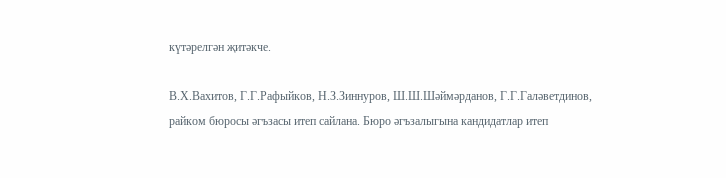күтәрелгән җитәкче.

В.Х.Вахитов, Г.Г.Рафыйков, Н.З.Зиннуров, Ш.Ш.Шәймәрданов, Г.Г.Галәветдинов, райком бюросы әгъзасы итеп сайлана. Бюро әгъзалыгына кандидатлар итеп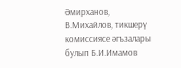Әмирханов, В.Михайлов, тикшерү комиссиясе әгъзалары булып Б.И.Имамов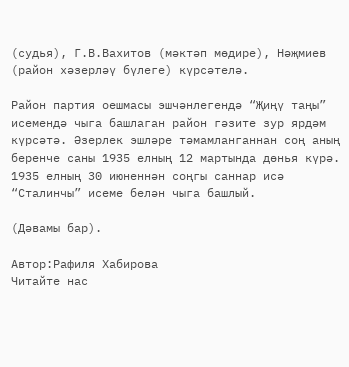(судья), Г.В.Вахитов (мәктәп мөдире), Нәҗмиев (район хәзерләү бүлеге) күрсәтелә.

Район партия оешмасы эшчәнлегендә “Җиңү таңы” исемендә чыга башлаган район гәзите зур ярдәм күрсәтә. Әзерлек эшләре тәмамланганнан соң аның беренче саны 1935 елның 12 мартында дөнья күрә. 1935 елның 30 июненнән соңгы саннар исә “Сталинчы” исеме белән чыга башлый.

(Дәвамы бар).

Автор:Рафиля Хабирова
Читайте нас